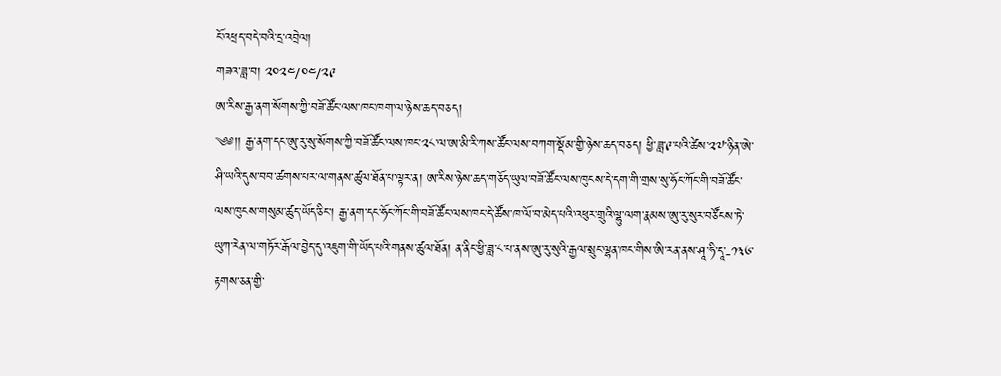ངོ་འཕྲད་བདེ་བའི་དྲ་འབྲེལ།
གཟའ་ཟླ་བ། ༢༠༢༤/༠༤/༢༩
ཨ་རིས་རྒྱ་ནག་སོགས་ཀྱི་བཟོ་ཚོང་ལས་ཁང་ཁག་ལ་ཉེས་ཆད་བཅད།
༄༅།། རྒྱ་ནག་དང་ཨུ་རུ་སུ་སོགས་ཀྱི་བཟོ་ཚོང་ལས་ཁང་༢༨་ལ་ཨ་མི་རི་ཀས་ཚོང་ལས་བཀག་སྡོམ་གྱི་ཉེས་ཆད་བཅད། ཕྱི་ཟླ་༩་པའི་ཚེས་༢༧་ཉིན་ཨེ་ཤི་ཡའི་དུས་བབ་ཚགས་པར་ལ་གནས་ཚུལ་ཐོན་པ་ལྟར་ན། ཨ་རིས་ཉེས་ཆད་གཅོད་ཡུལ་བཟོ་ཚོང་ལས་ཁུངས་དེ་དག་གི་གྲས་སུ་ཧོང་ཀོང་གི་བཟོ་ཚོང་ལས་ཁུངས་གསུམ་ཚུད་ཡོད་ཅིང་། རྒྱ་ནག་དང་ཧོང་ཀོང་གི་བཟོ་ཚོང་ལས་ཁང་དེ་ཚོས་ཁ་ལོ་བ་མེད་པའི་འཕུར་གྲུའི་ལྷུ་ལག་རྣམས་ཨུ་རུ་སུར་བཙོངས་ཏེ་ཡུཀ་རེན་ལ་གཏོར་རྒོལ་བྱེད་དུ་འཇུག་གི་ཡོད་པའི་གནས་ཚུལ་ཐོན། ན་ནིང་ཕྱི་ཟླ་༨་པ་ནས་ཨུ་རུ་སུའི་རྒྱལ་སྲུང་ལྷན་ཁང་གིས་ཨི་རན་ནས་ཤཱ་ཧི་དཱ་-༡༣༦་རྟགས་ཅན་གྱི་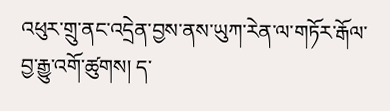འཕུར་གྲུ་ནང་འདྲེན་བྱས་ནས་ཡུཀ་རེན་ལ་གཏོར་རྒོལ་བྱ་རྒྱུ་འགོ་ཚུགས། ད་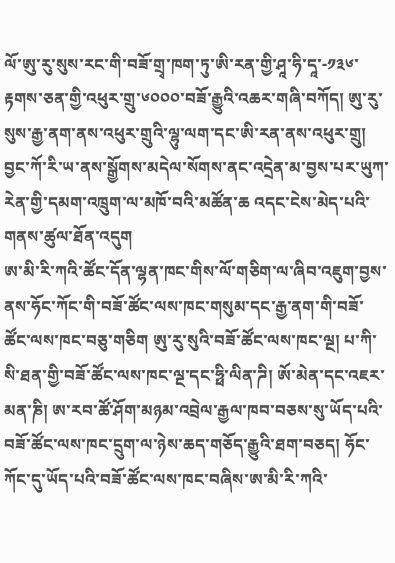ལོ་ཨུ་རུ་སུས་རང་གི་བཟོ་གྲྭ་ཁག་ཏུ་ཨི་རན་གྱི་ཤཱ་ཧི་དཱ་-༡༣༦་རྟགས་ཅན་གྱི་འཕུར་གྲུ་༦༠༠༠་བཟོ་རྒྱུའི་འཆར་གཞི་བཀོད། ཨུ་རུ་སུས་རྒྱ་ནག་ནས་འཕུར་གྲུའི་ལྷུ་ལག་དང་ཨི་རན་ནས་འཕུར་གྲུ། བྱང་ཀོ་རི་ཡ་ནས་སྒྱོགས་མདེལ་སོགས་ནང་འདྲེན་མ་བྱས་པར་ཡུཀ་རེན་གྱི་དམག་འཁྲུག་ལ་མཁོ་བའི་མཚོན་ཆ འདང་ངེས་མེད་པའི་གནས་ཚུལ་ཐོན་འདུག
ཨ་མི་རི་ཀའི་ཚོང་དོན་ལྷན་ཁང་གིས་ལོ་གཅིག་ལ་ཞིབ་འཇུག་བྱས་ནས་ཧོང་ཀོང་གི་བཟོ་ཚོང་ལས་ཁང་གསུམ་དང་རྒྱ་ནག་གི་བཟོ་ཚོང་ལས་ཁང་བཅུ་གཅིག ཨུ་རུ་སུའི་བཟོ་ཚོང་ལས་ཁང་ལྔ། པ་ཀི་སི་ཐན་གྱི་བཟོ་ཚོང་ལས་ཁང་ལྔ་དང་ཧྥི་ལིན་ཌི། ཨོ་མེན་དང་འཇར་མན་ཎི། ཨ་རབ་ཚོ་ཤོག་མཉམ་འབྲེལ་རྒྱལ་ཁབ་བཅས་སུ་ཡོད་པའི་བཟོ་ཚོང་ལས་ཁང་དྲུག་ལ་ཉེས་ཆད་གཅོད་རྒྱུའི་ཐག་བཅད། ཧོང་ཀོང་དུ་ཡོད་པའི་བཟོ་ཚོང་ལས་ཁང་བཞིས་ཨ་མི་རི་ཀའི་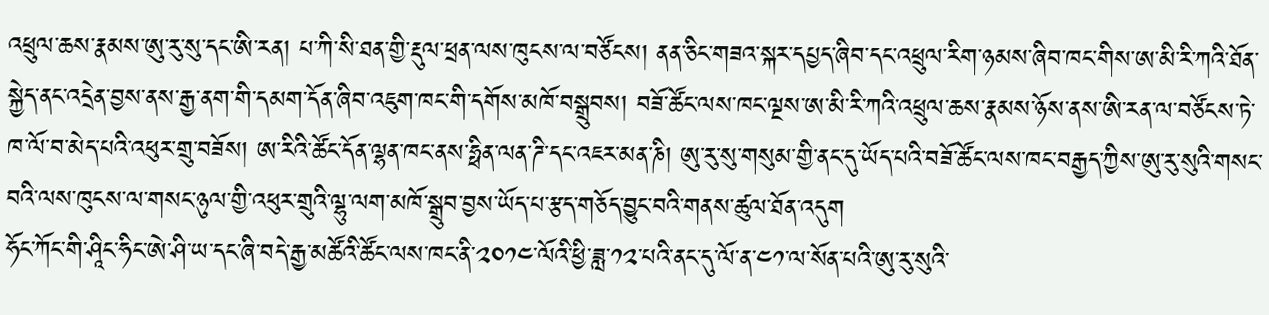འཕྲུལ་ཆས་རྣམས་ཨུ་རུ་སུ་དང་ཨི་རན། པ་ཀི་སི་ཐན་གྱི་རྡུལ་ཕྲན་ལས་ཁུངས་ལ་བཙོངས། ནན་ཅིང་གཟའ་སྐར་དཔྱད་ཞིབ་དང་འཕྲུལ་རིག་ཉམས་ཞིབ་ཁང་གིས་ཨ་མི་རི་ཀའི་ཐོན་སྐྱེད་ནང་འདྲེན་བྱས་ནས་རྒྱ་ནག་གི་དམག་དོན་ཞིབ་འཇུག་ཁང་གི་དགོས་མཁོ་བསྒྲུབས། བཟོ་ཚོང་ལས་ཁང་ལྔས་ཨ་མི་རི་ཀའི་འཕྲུལ་ཆས་རྣམས་ཉོས་ནས་ཨི་རན་ལ་བཙོངས་ཏེ་ཁ་ལོ་བ་མེད་པའི་འཕུར་གྲུ་བཟོས། ཨ་རིའི་ཚོང་དོན་ལྷན་ཁང་ནས་ཧྥིན་ལན་ཌི་དང་འཇར་མན་ཎི། ཨུ་རུ་སུ་གསུམ་གྱི་ནང་དུ་ཡོད་པའི་བཟོ་ཚོང་ལས་ཁང་བརྒྱད་ཀྱིས་ཨུ་རུ་སུའི་གསང་བའི་ལས་ཁུངས་ལ་གསང་ཉུལ་གྱི་འཕུར་གྲུའི་ལྷུ་ལག་མཁོ་སྒྲུབ་བྱས་ཡོད་པ་རྩད་གཅོད་བྱུང་བའི་གནས་ཚུལ་ཐོན་འདུག
ཧོང་ཀོང་གི་ཤཱིང་ཧིང་ཨེ་ཤི་ཡ་དང་ཞི་བདེ་རྒྱ་མཚོའི་ཚོང་ལས་ཁང་ནི་༢༠༡༤་ལོའི་ཕྱི་ཟླ་༡༢་པའི་ནང་དུ་ལོ་ན་༤༡་ལ་སོན་པའི་ཨུ་རུ་སུའི་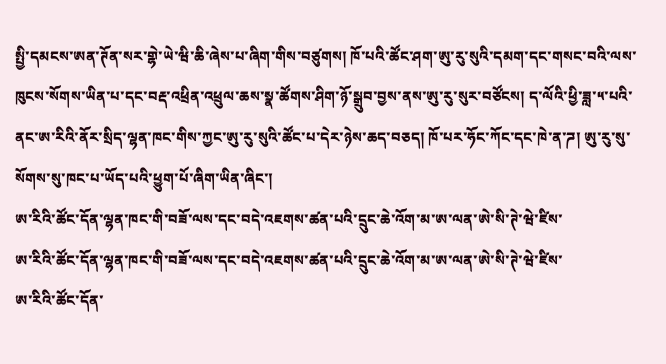སྤྱི་དམངས་ཨན་ཊོན་སར་གྷེ་ཡེ་ཝི་ཆི་ཞེས་པ་ཞིག་གིས་བཙུགས། ཁོ་པའི་ཚོང་ཤག་ཨུ་རུ་སུའི་དམག་དང་གསང་བའི་ལས་ཁུངས་སོགས་ཡིན་པ་དང་བརྡ་འཕྲིན་འཕྲུལ་ཆས་སྣ་ཚོགས་ཤིག་ཉོ་སྒྲུབ་བྱས་ནས་ཨུ་རུ་སུར་བཙོངས། ད་ལོའི་ཕྱི་ཟླ་༥་པའི་ནང་ཨ་རིའི་ནོར་སྲིད་ལྷན་ཁང་གིས་ཀྱང་ཨུ་རུ་སུའི་ཚོང་པ་དེར་ཉེས་ཆད་བཅད། ཁོ་པར་ཧོང་ཀོང་དང་ཁེ་ན་ཌ། ཨུ་རུ་སུ་སོགས་སུ་ཁང་པ་ཡོད་པའི་ཕྱུག་པོ་ཞིག་ཡིན་ཞིང་།
ཨ་རིའི་ཚོང་དོན་ལྷན་ཁང་གི་བཟོ་ལས་དང་བདེ་འཇགས་ཚན་པའི་དྲུང་ཆེ་འོག་མ་ཨ་ལན་ཨེ་སི་ཊེ་ཝེ་ཛིས་
ཨ་རིའི་ཚོང་དོན་ལྷན་ཁང་གི་བཟོ་ལས་དང་བདེ་འཇགས་ཚན་པའི་དྲུང་ཆེ་འོག་མ་ཨ་ལན་ཨེ་སི་ཊེ་ཝེ་ཛིས་
ཨ་རིའི་ཚོང་དོན་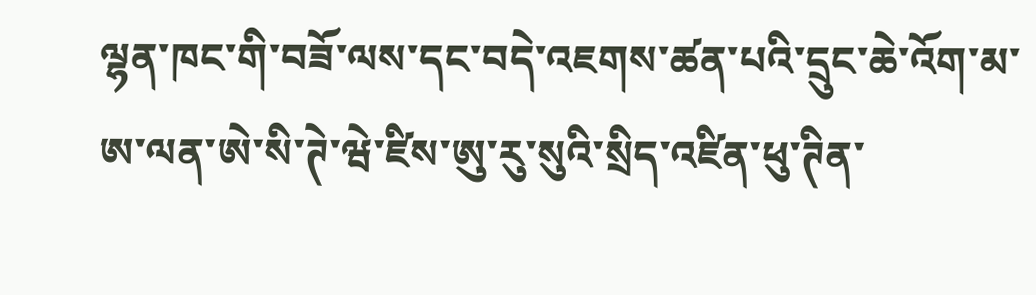ལྷན་ཁང་གི་བཟོ་ལས་དང་བདེ་འཇགས་ཚན་པའི་དྲུང་ཆེ་འོག་མ་ཨ་ལན་ཨེ་སི་ཊེ་ཝེ་ཛིས་ཨུ་རུ་སུའི་སྲིད་འཛིན་ཕུ་ཊིན་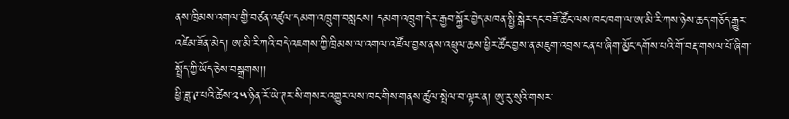ནས་ཁྲིམས་འགལ་གྱི་བཙན་འཛུལ་དམག་འཁྲུག་བསླངས། དམག་འཁྲུག་དེར་རྒྱབ་སྐྱོར་བྱེད་མཁན་སྤྱི་སྒེར་དང་བཟོ་ཚོང་ལས་ཁང་ཁག་ལ་ཨ་མི་རི་ཀས་ཉེས་ཆད་གཅོད་རྒྱུར་འཛེམ་ཟོན་མེད། ཨ་མི་རི་ཀའི་བདེ་འཇགས་ཀྱི་ཁྲིམས་ལ་འགལ་འཛོལ་བྱས་ནས་འཕྲུལ་ཆས་ཕྱིར་ཚོང་བྱས་ན་མཇུག་འབྲས་ངན་པ་ཞིག་མྱོང་དགོས་པའི་གོ་བརྡ་གསལ་པོ་ཞིག་སྤྲོད་ཀྱི་ཡོད་ཅེས་བསྒྲགས།།
ཕྱི་ཟླ་༩་པའི་ཚེས་༢༥་ཉིན་རོ་ཡེ་ཊར་སི་གསར་འགྱུར་ལས་ཁང་གིས་གནས་ཚུལ་སྤེལ་བ་ལྟར་ན། ཨུ་རུ་སུའི་གསར་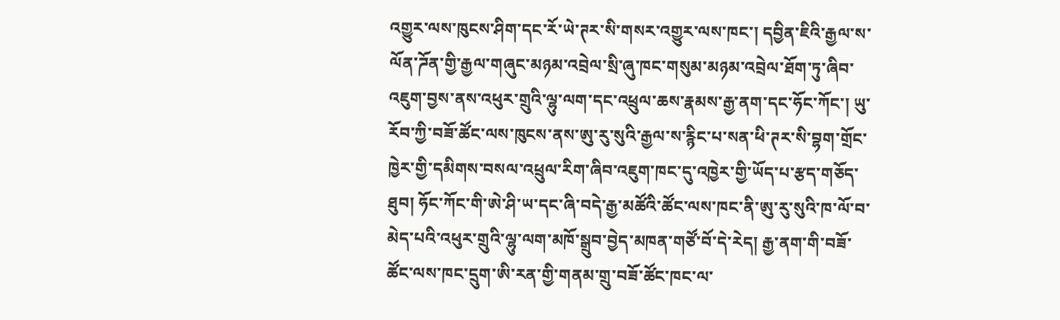འགྱུར་ལས་ཁུངས་ཤིག་དང་རོ་ཡེ་ཊར་སི་གསར་འགྱུར་ལས་ཁང་། དབྱིན་ཇིའི་རྒྱལ་ས་ལོན་ཌོན་གྱི་རྒྱལ་གཞུང་མཉམ་འབྲེལ་སྲི་ཞུ་ཁང་གསུམ་མཉམ་འབྲེལ་ཐོག་ཏུ་ཞིབ་འཇུག་བྱས་ནས་འཕུར་གྲུའི་ལྷུ་ལག་དང་འཕྲུལ་ཆས་རྣམས་རྒྱ་ནག་དང་ཧོང་ཀོང་། ཡུ་རོབ་ཀྱི་བཟོ་ཚོང་ལས་ཁུངས་ནས་ཨུ་རུ་སུའི་རྒྱལ་ས་རྙིང་པ་སན་ཕི་ཊར་སི་བྷག་གྲོང་ཁྱེར་གྱི་དམིགས་བསལ་འཕྲུལ་རིག་ཞིབ་འཇུག་ཁང་དུ་འཁྱེར་གྱི་ཡོད་པ་རྩད་གཅོད་ཐུབ། ཧོང་ཀོང་གི་ཨེ་ཤི་ཡ་དང་ཞི་བདེ་རྒྱ་མཚོའི་ཚོང་ལས་ཁང་ནི་ཨུ་རུ་སུའི་ཁ་ལོ་བ་མེད་པའི་འཕུར་གྲུའི་ལྷུ་ལག་མཁོ་སྒྲུབ་བྱེད་མཁན་གཙོ་བོ་དེ་རེད། རྒྱ་ནག་གི་བཟོ་ཚོང་ལས་ཁང་དྲུག་ཨི་རན་གྱི་གནམ་གྲུ་བཟོ་ཚོང་ཁང་ལ་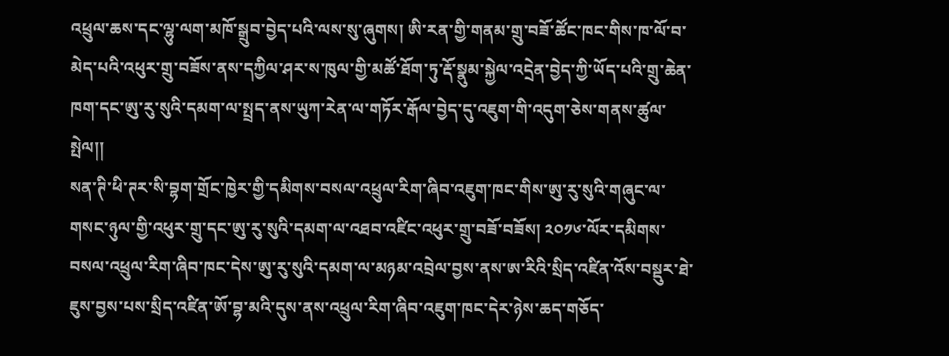འཕྲུལ་ཆས་དང་ལྷུ་ལག་མཁོ་སྒྲུབ་བྱེད་པའི་ལས་སུ་ཞུགས། ཨི་རན་གྱི་གནམ་གྲུ་བཟོ་ཚོང་ཁང་གིས་ཁ་ལོ་བ་མེད་པའི་འཕུར་གྲུ་བཟོས་ནས་དཀྱིལ་ཤར་ས་ཁུལ་གྱི་མཚོ་ཐོག་ཏུ་རྡོ་སྣུམ་སྐྱེལ་འདྲེན་བྱེད་ཀྱི་ཡོད་པའི་གྲུ་ཆེན་ཁག་དང་ཨུ་རུ་སུའི་དམག་ལ་སྤྲད་ནས་ཡུཀ་རེན་ལ་གཏོར་རྒོལ་བྱེད་དུ་འཇུག་གི་འདུག་ཅེས་གནས་ཚུལ་སྤེལ།།
སན་ཊི་ཕི་ཊར་སི་བྷག་གྲོང་ཁྱེར་གྱི་དམིགས་བསལ་འཕྲུལ་རིག་ཞིབ་འཇུག་ཁང་གིས་ཨུ་རུ་སུའི་གཞུང་ལ་གསང་ཉུལ་གྱི་འཕུར་གྲུ་དང་ཨུ་རུ་སུའི་དམག་ལ་འཐབ་འཛིང་འཕུར་གྲུ་བཟོ་བཟོས། ༢༠༡༦་ལོར་དམིགས་བསལ་འཕྲུལ་རིག་ཞིབ་ཁང་དེས་ཨུ་རུ་སུའི་དམག་ལ་མཉམ་འབྲེལ་བྱས་ནས་ཨ་རིའི་སྲིད་འཛིན་འོས་བསྡུར་ཐེ་ཇུས་བྱས་པས་སྲིད་འཛིན་ཨོ་བྷ་མའི་དུས་ནས་འཕྲུལ་རིག་ཞིབ་འཇུག་ཁང་དེར་ཉེས་ཆད་གཅོད་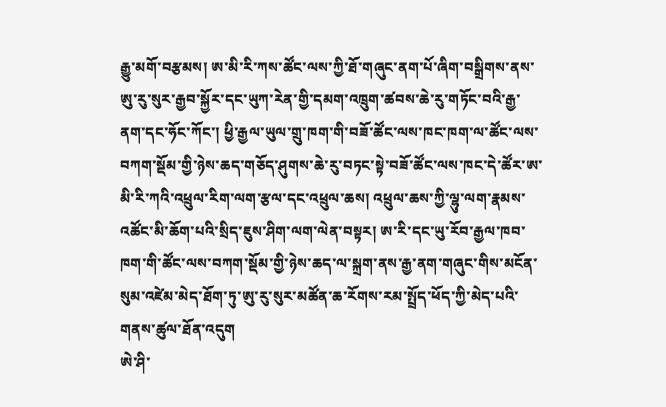རྒྱུ་མགོ་བརྩམས། ཨ་མི་རི་ཀས་ཚོང་ལས་ཀྱི་ཐོ་གཞུང་ནག་པོ་ཞིག་བསྒྲིགས་ནས་ཨུ་རུ་སུར་རྒྱབ་སྐྱོར་དང་ཡུཀ་རེན་གྱི་དམག་འཁྲུག་ཚབས་ཆེ་རུ་གཏོང་བའི་རྒྱ་ནག་དང་ཧོང་ཀོང་། ཕྱི་རྒྱལ་ཡུལ་གྲུ་ཁག་གི་བཟོ་ཚོང་ལས་ཁང་ཁག་ལ་ཚོང་ལས་བཀག་སྡོམ་གྱི་ཉེས་ཆད་གཅོད་ཤུགས་ཆེ་རུ་བཏང་སྟེ་བཟོ་ཚོང་ལས་ཁང་དེ་ཚོར་ཨ་མི་རི་ཀའི་འཕྲུལ་རིག་ལག་རྩལ་དང་འཕྲུལ་ཆས། འཕྲུལ་ཆས་ཀྱི་ལྷུ་ལག་རྣམས་འཚོང་མི་ཆོག་པའི་སྲིད་ཇུས་ཤིག་ལག་ལེན་བསྟར། ཨ་རི་དང་ཡུ་རོབ་རྒྱལ་ཁབ་ཁག་གི་ཚོང་ལས་བཀག་སྡོམ་གྱི་ཉེས་ཆད་ལ་སྐྲག་ནས་རྒྱ་ནག་གཞུང་གིས་མངོན་སུམ་འཛེམ་མེད་ཐོག་ཏུ་ཨུ་རུ་སུར་མཚོན་ཆ་རོགས་རམ་སྤྲོད་ཕོད་ཀྱི་མེད་པའི་གནས་ཚུལ་ཐོན་འདུག
ཨེ་ཤི་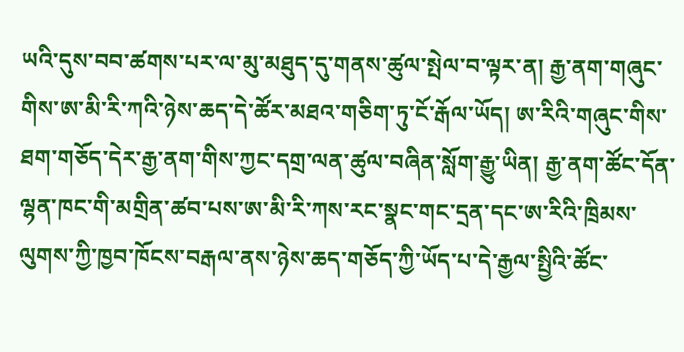ཡའི་དུས་བབ་ཚགས་པར་ལ་མུ་མཐུད་དུ་གནས་ཚུལ་སྤེལ་བ་ལྟར་ན། རྒྱ་ནག་གཞུང་གིས་ཨ་མི་རི་ཀའི་ཉེས་ཆད་དེ་ཚོར་མཐའ་གཅིག་ཏུ་ངོ་རྒོལ་ཡོད། ཨ་རིའི་གཞུང་གིས་ཐག་གཅོད་དེར་རྒྱ་ནག་གིས་ཀྱང་དགྲ་ལན་ཚུལ་བཞིན་སློག་རྒྱུ་ཡིན། རྒྱ་ནག་ཚོང་དོན་ལྷན་ཁང་གི་མགྲིན་ཚབ་པས་ཨ་མི་རི་ཀས་རང་སྣང་གང་དྲན་དང་ཨ་རིའི་ཁྲིམས་ལུགས་ཀྱི་ཁྱབ་ཁོངས་བརྒལ་ནས་ཉེས་ཆད་གཅོད་ཀྱི་ཡོད་པ་དེ་རྒྱལ་སྤྱིའི་ཚོང་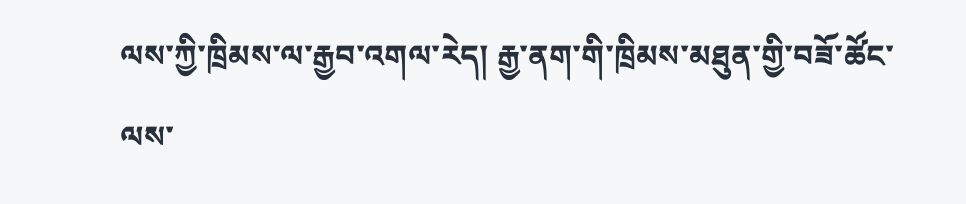ལས་ཀྱི་ཁྲིམས་ལ་རྒྱབ་འགལ་རེད། རྒྱ་ནག་གི་ཁྲིམས་མཐུན་གྱི་བཟོ་ཚོང་ལས་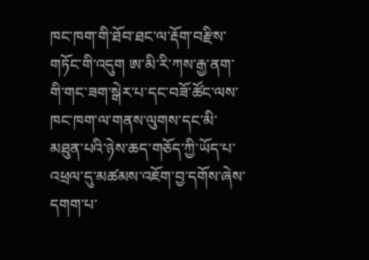ཁང་ཁག་གི་ཐོབ་ཐང་ལ་རྡོག་བརྫིས་གཏོང་གི་འདུག ཨ་མི་རི་ཀས་རྒྱ་ནག་གི་གང་ཟག་སྒེར་པ་དང་བཟོ་ཚོང་ལས་ཁང་ཁག་ལ་གནས་ལུགས་དང་མི་མཐུན་པའི་ཉེས་ཆད་གཅོད་ཀྱི་ཡོད་པ་འཕྲལ་དུ་མཚམས་འཇོག་བྱ་དགོས་ཞེས་དགག་པ་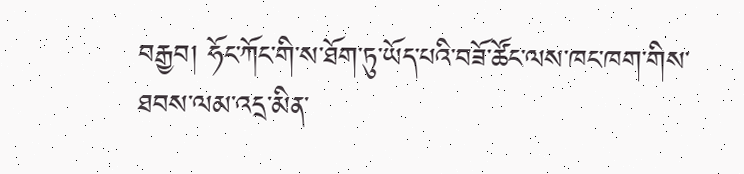བརྒྱབ། ཧོང་ཀོང་གི་ས་ཐོག་ཏུ་ཡོད་པའི་བཟོ་ཚོང་ལས་ཁང་ཁག་གིས་ཐབས་ལམ་འདྲ་མིན་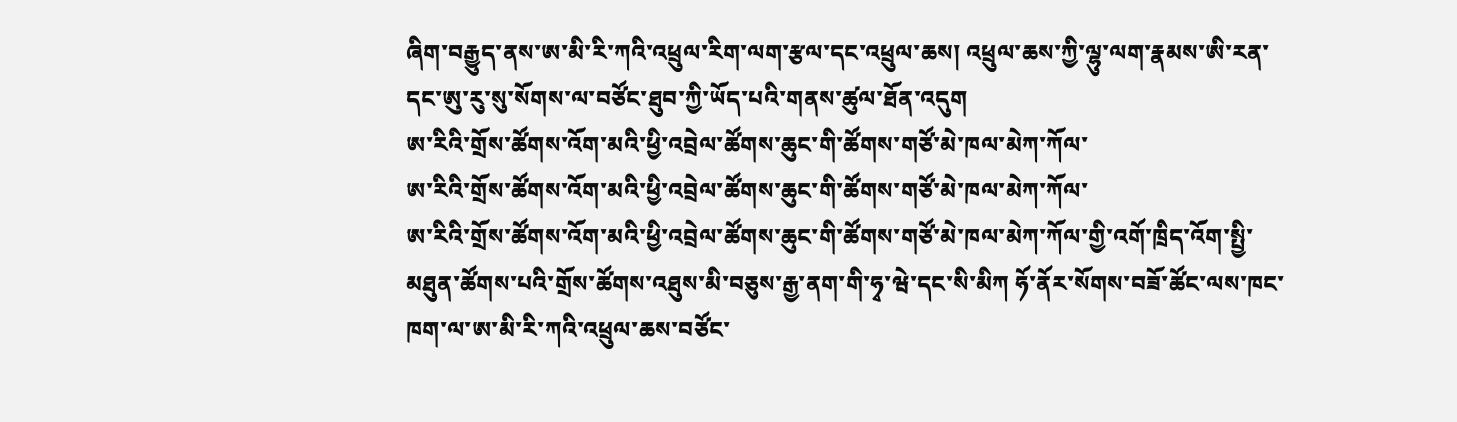ཞིག་བརྒྱུད་ནས་ཨ་མི་རི་ཀའི་འཕྲུལ་རིག་ལག་རྩལ་དང་འཕྲུལ་ཆས། འཕྲུལ་ཆས་ཀྱི་ལྷུ་ལག་རྣམས་ཨི་རན་དང་ཨུ་རུ་སུ་སོགས་ལ་བཙོང་ཐུབ་ཀྱི་ཡོད་པའི་གནས་ཚུལ་ཐོན་འདུག
ཨ་རིའི་གྲོས་ཚོགས་འོག་མའི་ཕྱི་འབྲེལ་ཚོགས་ཆུང་གི་ཚོགས་གཙོ་མེ་ཁལ་མེཀ་ཀོལ་
ཨ་རིའི་གྲོས་ཚོགས་འོག་མའི་ཕྱི་འབྲེལ་ཚོགས་ཆུང་གི་ཚོགས་གཙོ་མེ་ཁལ་མེཀ་ཀོལ་
ཨ་རིའི་གྲོས་ཚོགས་འོག་མའི་ཕྱི་འབྲེལ་ཚོགས་ཆུང་གི་ཚོགས་གཙོ་མེ་ཁལ་མེཀ་ཀོལ་གྱི་འགོ་ཁྲིད་འོག་སྤྱི་མཐུན་ཚོགས་པའི་གྲོས་ཚོགས་འཐུས་མི་བཅུས་རྒྱ་ནག་གི་ཧྭ་ཝེ་དང་སི་མིཀ ཧོ་ནོར་སོགས་བཟོ་ཚོང་ལས་ཁང་ཁག་ལ་ཨ་མི་རི་ཀའི་འཕྲུལ་ཆས་བཙོང་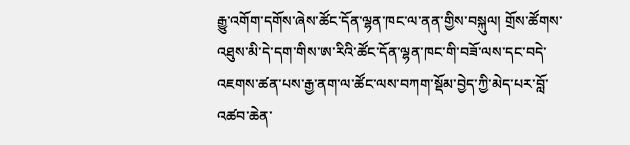རྒྱུ་འགོག་དགོས་ཞེས་ཚོང་དོན་ལྷན་ཁང་ལ་ནན་གྱིས་བསྐུལ། གྲོས་ཚོགས་འཐུས་མི་དེ་དག་གིས་ཨ་རིའི་ཚོང་དོན་ལྷན་ཁང་གི་བཟོ་ལས་དང་བདེ་འཇགས་ཚན་པས་རྒྱ་ནག་ལ་ཚོང་ལས་བཀག་སྡོམ་བྱེད་ཀྱི་མེད་པར་བློ་འཚབ་ཆེན་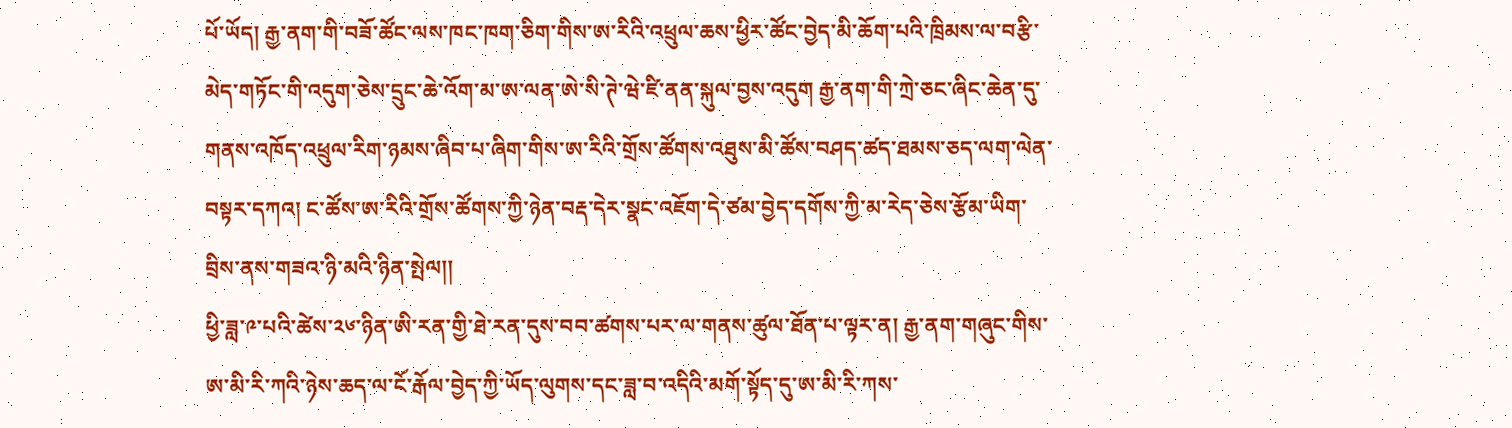པོ་ཡོད། རྒྱ་ནག་གི་བཟོ་ཚོང་ལས་ཁང་ཁག་ཅིག་གིས་ཨ་རིའི་འཕྲུལ་ཆས་ཕྱིར་ཚོང་བྱེད་མི་ཆོག་པའི་ཁྲིམས་ལ་བརྩི་མེད་གཏོང་གི་འདུག་ཅེས་དྲུང་ཆེ་འོག་མ་ཨ་ལན་ཨེ་སི་ཊེ་ཝེ་ཛི་ནན་སྐུལ་བྱས་འདུག རྒྱ་ནག་གི་ཀྲེ་ཅང་ཞིང་ཆེན་དུ་གནས་འཁོད་འཕྲུལ་རིག་ཉམས་ཞིབ་པ་ཞིག་གིས་ཨ་རིའི་གྲོས་ཚོགས་འཐུས་མི་ཚོས་བཤད་ཚད་ཐམས་ཅད་ལག་ལེན་བསྟར་དཀའ། ང་ཚོས་ཨ་རིའི་གྲོས་ཚོགས་ཀྱི་ཉེན་བརྡ་དེར་སྣང་འཇོག་དེ་ཙམ་བྱེད་དགོས་ཀྱི་མ་རེད་ཅེས་རྩོམ་ཡིག་བྲིས་ནས་གཟའ་ཉི་མའི་ཉིན་སྤེལ།།
ཕྱི་ཟླ་༩་པའི་ཚེས་༢༦་ཉིན་ཨི་རན་གྱི་ཐེ་རན་དུས་བབ་ཚགས་པར་ལ་གནས་ཚུལ་ཐོན་པ་ལྟར་ན། རྒྱ་ནག་གཞུང་གིས་ཨ་མི་རི་ཀའི་ཉེས་ཆད་ལ་ངོ་རྒོལ་བྱེད་ཀྱི་ཡོད་ལུགས་དང་ཟླ་བ་འདིའི་མགོ་སྟོད་དུ་ཨ་མི་རི་ཀས་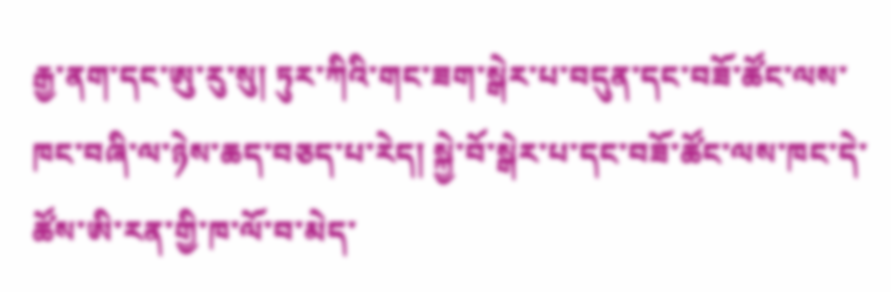རྒྱ་ནག་དང་ཨུ་རུ་སུ། ཏུར་ཀིའི་གང་ཟག་སྒེར་པ་བདུན་དང་བཟོ་ཚོང་ལས་ཁང་བཞི་ལ་ཉེས་ཆད་བཅད་པ་རེད། སྐྱེ་བོ་སྒེར་པ་དང་བཟོ་ཚོང་ལས་ཁང་དེ་ཚོས་ཨི་རན་གྱི་ཁ་ལོ་བ་མེད་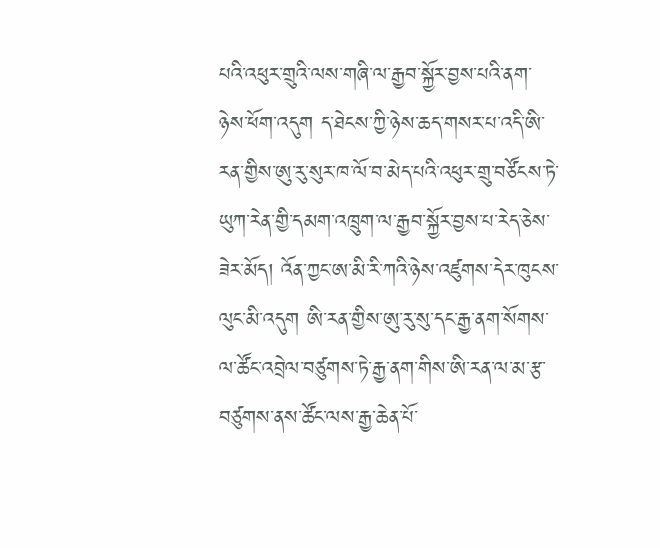པའི་འཕུར་གྲུའི་ལས་གཞི་ལ་རྒྱབ་སྐྱོར་བྱས་པའི་ནག་ཉེས་ཕོག་འདུག ད་ཐེངས་ཀྱི་ཉེས་ཆད་གསར་པ་འདི་ཨི་རན་གྱིས་ཨུ་རུ་སུར་ཁ་ལོ་བ་མེད་པའི་འཕུར་གྲུ་བཙོངས་ཏེ་ཡུཀ་རེན་གྱི་དམག་འཁྲུག་ལ་རྒྱབ་སྐྱོར་བྱས་པ་རེད་ཅེས་ཟེར་མོད། འོན་ཀྱང་ཨ་མི་རི་ཀའི་ཉེས་འཛུགས་དེར་ཁུངས་ལུང་མི་འདུག ཨི་རན་གྱིས་ཨུ་རུ་སུ་དང་རྒྱ་ནག་སོགས་ལ་ཚོང་འབྲེལ་བཙུགས་ཏེ་རྒྱ་ནག་གིས་ཨི་རན་ལ་མ་རྩ་བཙུགས་ནས་ཚོང་ལས་རྒྱ་ཆེན་པོ་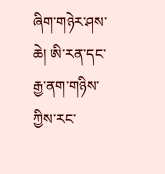ཞིག་གཉེར་ཤས་ཆེ། ཨི་རན་དང་རྒྱ་ནག་གཉིས་ཀྱིས་རང་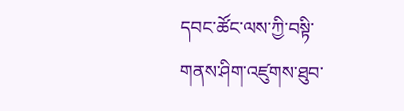དབང་ཚོང་ལས་ཀྱི་བསྟི་གནས་ཤིག་འཛུགས་ཐུབ་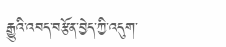རྒྱུའི་འབད་བརྩོན་བྱེད་ཀྱི་འདུག་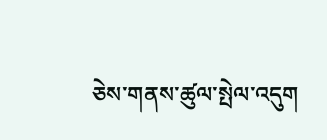ཅེས་གནས་ཚུལ་སྤེལ་འདུག